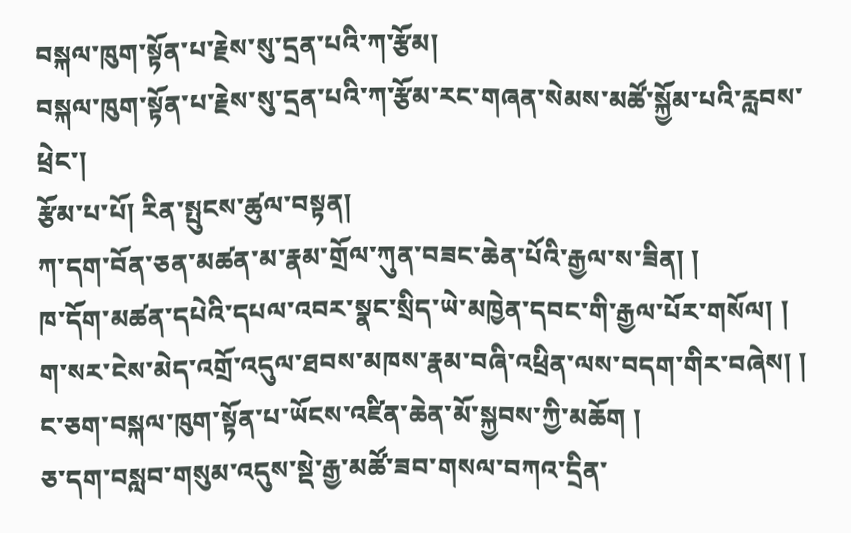བསྐལ་ཁུག་སྟོན་པ་རྗེས་སུ་དྲན་པའི་ཀ་རྩོམ།
བསྐལ་ཁུག་སྟོན་པ་རྗེས་སུ་དྲན་པའི་ཀ་རྩོམ་རང་གཞན་སེམས་མཚོ་སྐྱོམ་པའི་རླབས་ཕྲེང་།
རྩོམ་པ་པོ། རིན་སྤུངས་ཚུལ་བསྟན།
ཀ་དག་བོན་ཅན་མཚན་མ་རྣམ་གྲོལ་ཀུན་བཟང་ཆེན་པོའི་རྒྱལ་ས་ཟིན། །
ཁ་དོག་མཚན་དཔེའི་དཔལ་འབར་སྣང་སྲིད་ཡེ་མཁྱེན་དབང་གི་རྒྱལ་པོར་གསོལ། །
ག་སར་ངེས་མེད་འགྲོ་འདུལ་ཐབས་མཁས་རྣམ་བཞི་འཕྲིན་ལས་བདག་གིར་བཞེས། །
ང་ཅག་བསྐལ་ཁུག་སྟོན་པ་ཡོངས་འཛིན་ཆེན་མོ་སྐྱབས་ཀྱི་མཆོག །
ཅ་དག་བསླབ་གསུམ་འདུས་སྡེ་རྒྱ་མཚོ་ཟབ་གསལ་བཀའ་དྲིན་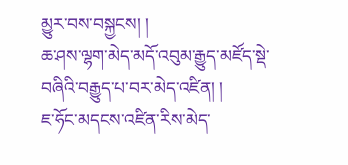མྱུར་བས་བསྐྱངས། །
ཆ་ཤས་ལྷག་མེད་མདོ་འབུམ་རྒྱུད་མཛོད་སྡེ་བཞིའི་བརྒྱུད་པ་བར་མེད་འཛིན། །
ཇ་ཧོང་མདངས་འཛིན་རིས་མེད་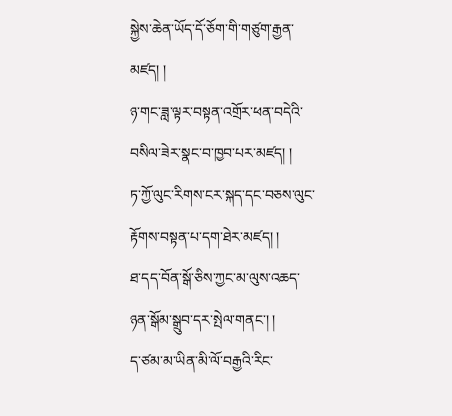སྐྱེས་ཆེན་ཡོད་དོ་ཅོག་གི་གཙུག་རྒྱན་མཛད། །
ཉ་གང་ཟླ་ལྟར་བསྟན་འགྲོར་ཕན་བདེའི་བསིལ་ཟེར་སྣང་བ་ཁྱབ་པར་མཛད། །
ཏ་ཀྱོ་ལུང་རིགས་ངར་སྐད་དང་བཅས་ལུང་རྟོགས་བསྟན་པ་དག་ཐེར་མཛད། །
ཐ་དད་བོན་སྒོ་ཅིས་ཀྱང་མ་ལུས་འཆད་ཉན་སྒོམ་སྒྲུབ་དར་སྤེལ་གནང་། །
ད་ཙམ་མ་ཡིན་མི་ལོ་བརྒྱའི་རིང་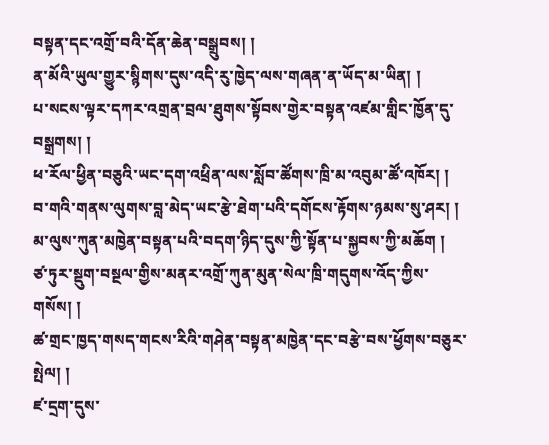བསྟན་དང་འགྲོ་བའི་དོན་ཆེན་བསྒྲུབས། །
ན་མོའི་ཡུལ་གྱུར་སྙིགས་དུས་འདི་རུ་ཁྱེད་ལས་གཞན་ན་ཡོད་མ་ཡིན། །
པ་སངས་ལྟར་དཀར་འགྲན་བྲལ་ཐུགས་སྟོབས་གྱེར་བསྟན་འཛམ་གླིང་ཁྱོན་དུ་བསྒྲགས། །
ཕ་རོལ་ཕྱིན་བཅུའི་ཡང་དག་འཕྲིན་ལས་སློབ་ཚོགས་ཁྲི་མ་འབུམ་ཚོ་འཁོར། །
བ་གའི་གནས་ལུགས་བླ་མེད་ཡང་རྩེ་ཐེག་པའི་དགོངས་རྟོགས་ཉམས་སུ་ཤར། །
མ་ལུས་ཀུན་མཁྱེན་བསྟན་པའི་བདག་ཉིད་དུས་ཀྱི་སྟོན་པ་སྐྱབས་ཀྱི་མཆོག །
ཙ་ཏུར་སྡུག་བསྔལ་གྱིས་མནར་འགྲོ་ཀུན་མུན་སེལ་ཁྲི་གདུགས་འོད་ཀྱིས་གསོས། །
ཚ་གྲང་ཁྱད་གསད་གངས་རིའི་གཤེན་བསྟན་མཁྱེན་དང་བརྩེ་བས་ཕྱོགས་བཅུར་སྤེལ། །
ཛ་དྲག་དུས་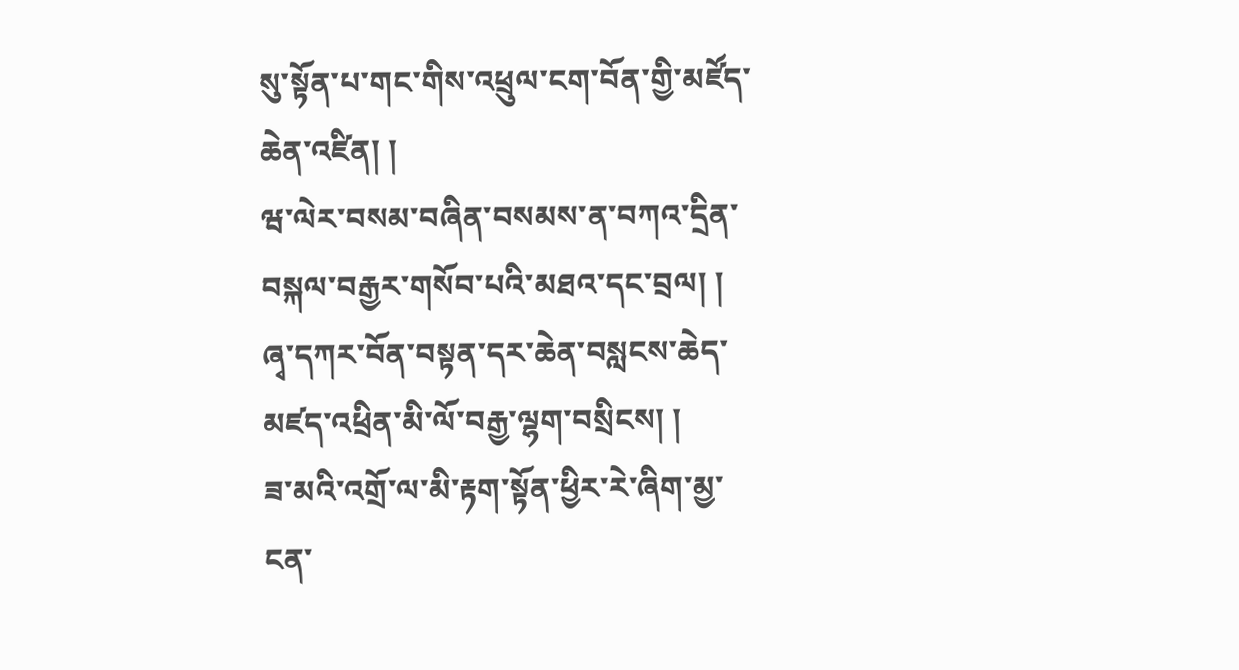སུ་སྟོན་པ་གང་གིས་འཕྲུལ་ངག་བོན་གྱི་མཛོད་ཆེན་འཛིན། །
ཝ་ལེར་བསམ་བཞིན་བསམས་ན་བཀའ་དྲིན་བསྐལ་བརྒྱར་གསོབ་པའི་མཐའ་དང་བྲལ། །
ཞྭ་དཀར་བོན་བསྟན་དར་ཆེན་བསླངས་ཆེད་མཛད་འཕྲིན་མི་ལོ་བརྒྱ་ལྷག་བསྲིངས། །
ཟ་མའི་འགྲོ་ལ་མི་རྟག་སྟོན་ཕྱིར་རེ་ཞིག་མྱ་ངན་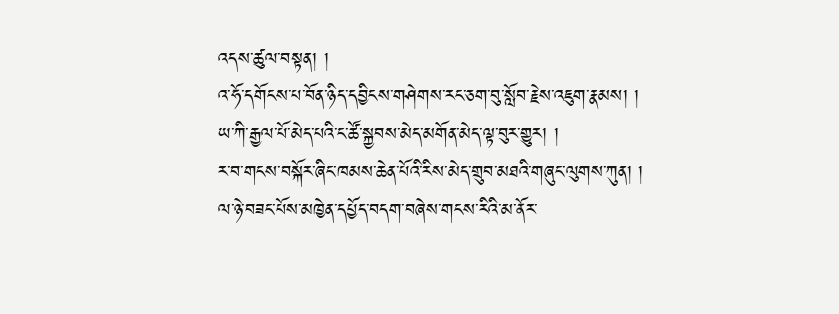འདས་ཚུལ་བསྟན། །
འ་ཧོ་དགོངས་པ་བོན་ཉིད་དབྱིངས་གཤེགས་རང་ཅག་བུ་སློབ་རྗེས་འཇུག་རྣམས། །
ཡ་ཀི་རྒྱལ་པོ་མེད་པའི་ང་ཚོ་སྐྱབས་མེད་མགོན་མེད་ལྟ་བུར་གྱུར། །
ར་བ་གངས་བསྐོར་ཞིང་ཁམས་ཆེན་པོའི་རིས་མེད་གྲུབ་མཐའི་གཞུང་ལུགས་ཀུན། །
ལ་ཉེ་བཟང་པོས་མཁྱེན་དཔྱོད་བདག་བཞེས་གངས་རིའི་མ་ནོར་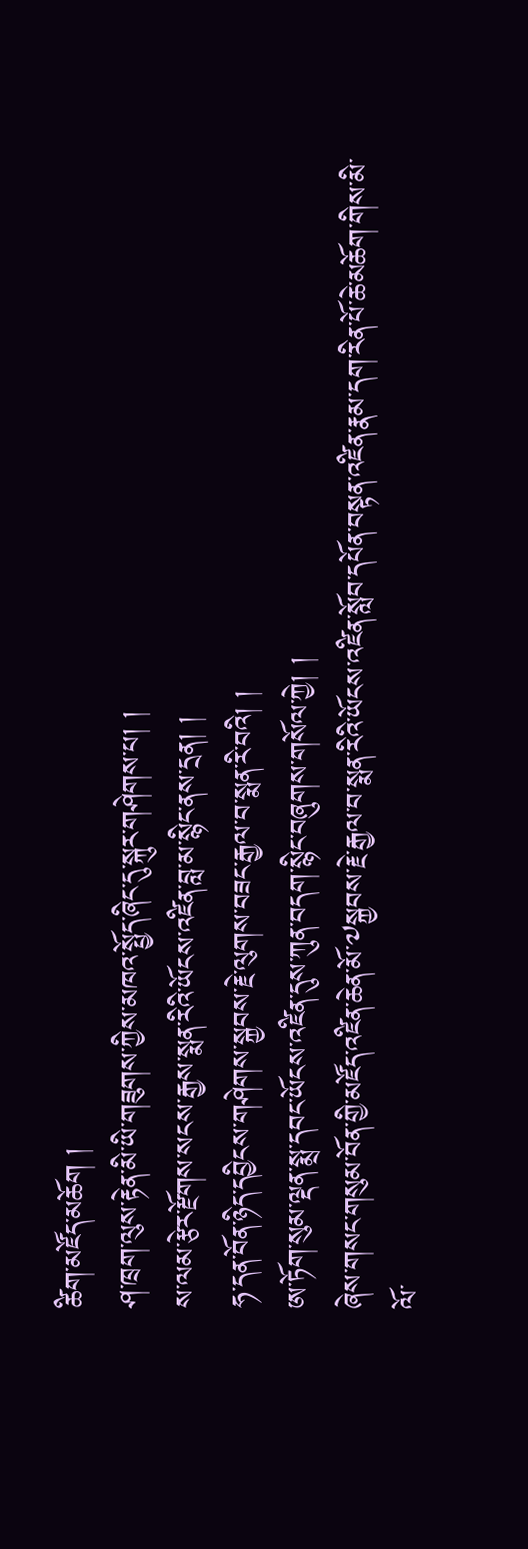ཚིག་མཛོད་མཆོག །
ཤ་ཁྲག་ལུས་རྟེན་མི་ཡི་གཟུགས་ཀྱིས་མཁའ་སྤྱོད་ཞིང་དུ་སྐུར་གཤེགས་པ། །
ས་ལམ་རྩེར་རྫོགས་སངས་རྒྱས་སྨན་རིའི་ཡོངས་འཛིན་བླ་མ་སྙིང་ནས་དྲན། །
ཧ་དན་བོན་ཉིད་དབྱིངས་གཤེགས་སྐྱབས་རྗེ་ལུགས་བཟང་རྒྱལ་བ་སྨན་རི་བའི། །
ཨ་ཏོག་སུམ་ལྡན་སྨྲ་དབང་ཡོངས་འཛིན་དུས་ཀུན་བདག་སྙིང་བཞུགས་གསོལ་ཀྱེ། །
ཞེས་གསང་གསུམ་བོན་གྱི་མཛོད་འཛིན་ཆེན་མོ་༧སྐྱབས་རྗེ་རྒྱལ་བ་སྨན་རིའི་ཡོངས་འཛིན་སློབ་དཔོན་བསྟན་འཛིན་རྣམ་དག་རིན་པོ་ཆེ་མཆོག་གིས་མི་ལོ་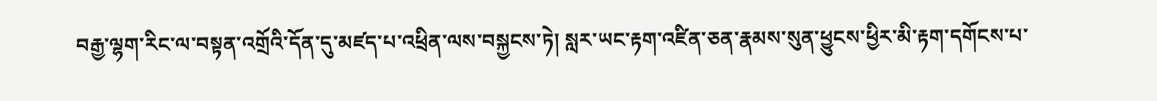བརྒྱ་ལྷག་རིང་ལ་བསྟན་འགྲོའི་དོན་དུ་མཛད་པ་འཕྲིན་ལས་བསྐྱངས་ཏེ། སླར་ཡང་རྟག་འཛིན་ཅན་རྣམས་སུན་ཕྱུངས་ཕྱིར་མི་རྟག་དགོངས་པ་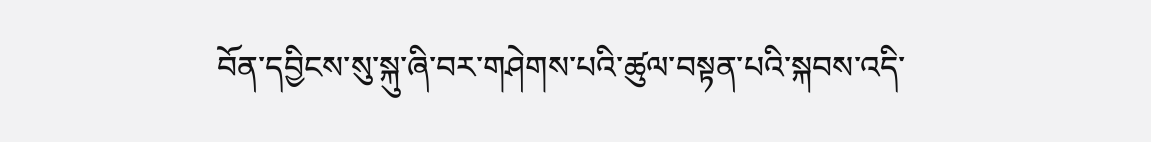བོན་དབྱིངས་སུ་སྐུ་ཞི་བར་གཤེགས་པའི་ཚུལ་བསྟན་པའི་སྐབས་འདི་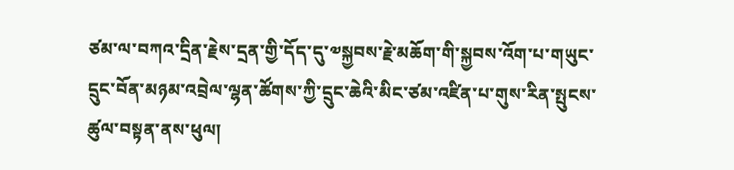ཙམ་ལ་བཀའ་དྲིན་རྗེས་དྲན་གྱི་དོད་དུ་༧སྐྱབས་རྗེ་མཆོག་གི་སྐྱབས་འོག་པ་གཡུང་དྲུང་བོན་མཉམ་འབྲེལ་ལྷན་ཚོགས་ཀྱི་དྲུང་ཆེའི་མིང་ཙམ་འཛིན་པ་གུས་རིན་སྤུངས་ཚུལ་བསྟན་ནས་ཕུལ།